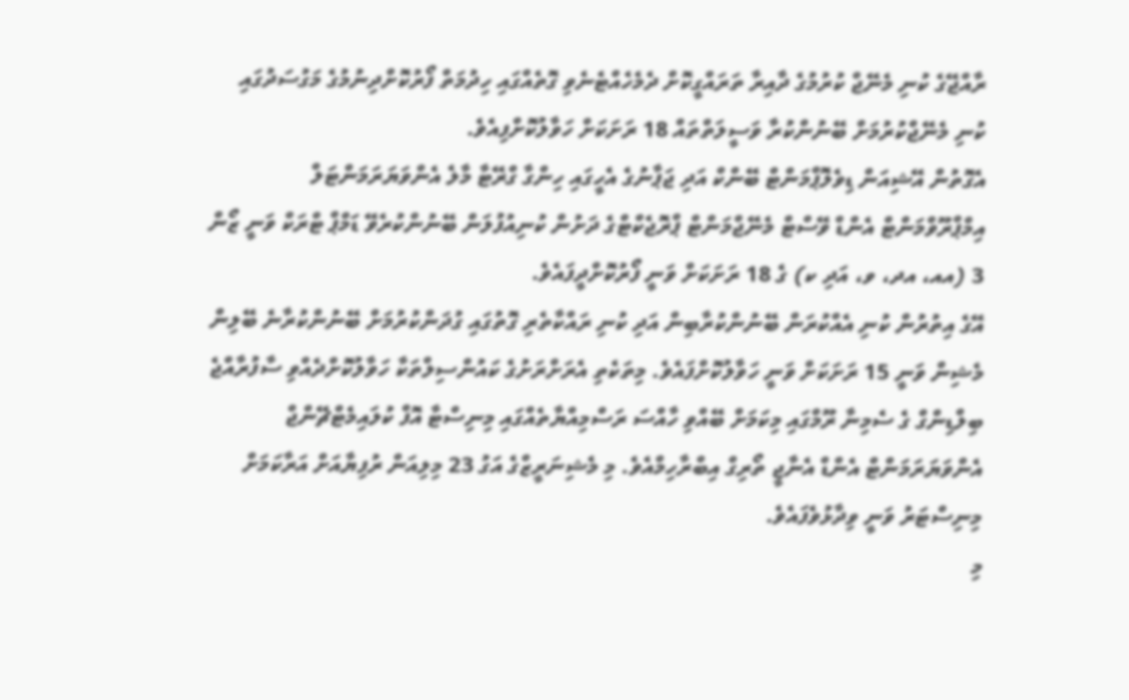ރާއްޖޭގެ ކުނި މެނޭޖް ކުރުމުގެ ދާއިރާ ތަރައްގީކޮށް ދެމެހެއްޓެނެވި ގޮތެއްގައި ހިދުމަތް ފޯރުކޮށްދިނުމުގެ މަގުސަދުގައި ކުނި މެނޭޖްކުރުމަށް ބޭނުންކުރާ ވަސީލަތްތައް 18 ރަށަކަށް ހަވާލުކޮށްފިއެވެ.
އެގޮތުން އޭޝިއަން ޑިވެލޮޕްމަންޓް ބޭންކް އަދި ޖަޕާނުގެ އެހީގައި ހިންގާ ގްރޭޓާ މާލެ އެންވަޔަރަމަންޓަލް އިމްޕްރޫވްމަންޓް އެންޑް ވޭސްޓް މެނޭޖްމަންޓް ޕްރޮޖެކްޓްގެ ދަށުން ކުނިއުފުލަން ބޭނުންކުރެވޭ ޑަމްޕް ޓްރަކް ވަނީ ޒޯން 3 (އއ، އދ، ވ، އަދި ކ) ގެ 18 ރަށަކަށް ވަނީ ފޯރުކޮށްދީފައެވެ.
އޭގެ އިތުރުން ކުނި އެއްކުރަން ބޭނުންކުރާބިން އަދި ކުނި ރައްކާތެރި ގޮތުގައި ގުދަންކުރުމަށް ބޭނުންކުރާނެ ބޭލިން މެޝިން ވަނީ 15 ރަށަކަށް ވަނީ ހަވާލުކޮށްފައެވެ. މިތަކެތި އެރަށްރަށުގެ ކައުންސިލްތަކާ ހަވާލުކޮށްދެއްވި ސާފުރާއްޖެ ބިލްޑިންގް ގެ ސެމިނާ ރޫމްގައި މިކަމަށް ބޭއްވި ހާއްސަ ރަސްމިއްޔާތެއްގައި މިނިސްޓާ އޮފް ކުލައިމެޓްޗޭންޖް އެންވަޔަރަމަންޓް އެންޑް އެނާޖީ ތޯރިގް އިބްރާހިމްއެވެ. މި މެޝިނަރީޒްގެ އަގު 23 މިލިއަން ރުފިޔާއަށް އަރާކަމަށް މިނިސްޓަރު ވަނީ ވިދާޅުވެފައެވެ.
މި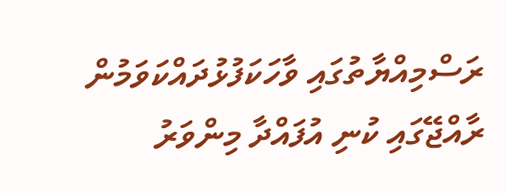ރަސްމިއްޔާތުގައި ވާހަކަފުޅުދައްކަވަމުން ރާއްޖޭގައި ކުނި އުފައްދާ މިންވަރު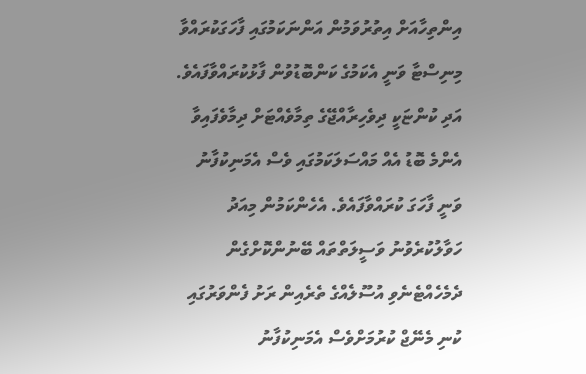އިންތިހާއަށް އިތުރުވަމުން އަންނަކަމުގައި ފާހަގަކުރައްވާ މިނިސްޓާ ވަނީ އެކަމުގެ ކަންބޮޑުވުން ފާޅުކުރައްވާފައެވެ. އަދި ކުންޏަކީ ދިވެހިރާއްޖޭގެ ތިމާވެއްޓަށް ދިމާވެފައިވާ އެންމެ ބޮޑު އެއް މައްސަލަކަމުގައި ވެސް އެމަނިކުފާނު ވަނީ ފާހަގަ ކުރައްވާފައެވެ. އެހެންކަމުން މިއަދު ހަވާލުކުރެވުނު ވަސީލަތްތައް ބޭނުންކޮށްގެން ދެމެހެއްޓެނެވި އުސޫލެއްގެ ތެރެއިން ރަށު ފެންވަރުގައި ކުނި މެނޭޖް ކުރުމަށްވެސް އެމަނިކުފާނު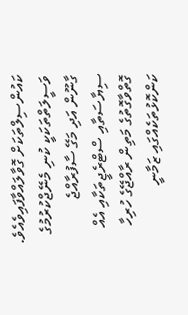ކައުންސިލްތަކަށް ގޮވާލައްވާފައިވެއެވެ.
ވަސީލަތްތަކަކީ ކުނި މެނޭޖްކުރުމުގެ ގާނޫން އަދި މަގޭ ސާފުރާއްޖެ ސިޔާސަތާއި ސްޓްރެޖީތަކާއި އެއް ގޮތްވާގޮތުގެ މަތިން ރާއްޖޭގެ ހުރިހާ ކަންކޮޅުތަކެއްގައި ޒަމާނީ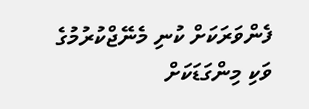ފެންވަރަކަށް ކުނި މެނޭޖްކުރުމުގެ ވަކި މިންގަޑަކަށް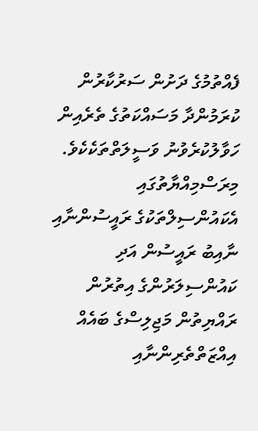ފެއްތުމުގެ ދަށުން ސަރުކާރުން ކުރަމުންދާ މަސައްކަތުގެ ތެރެއިން ހަވާލުކުރެވުނު ވަސީލަތްތަކެކެވެ.
މިރަސްމިއްޔާތުގައި އެކައުންސިލްތަކުގެ ރައީސުންނާއި ނާއިބު ރައީސުން އަދި ކައުންސިލަރުންގެ އިތުރުން ރައްޔިތުން މަޖިލިސްގެ ބައެއް އިއްޒަތްތެރިންނާއި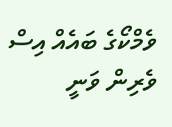ވެމްކޯގެ ބައެއް އިސް ވެރިން ވަނީ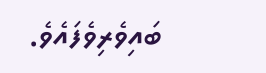ބައިވެރިވެފައެވެ.